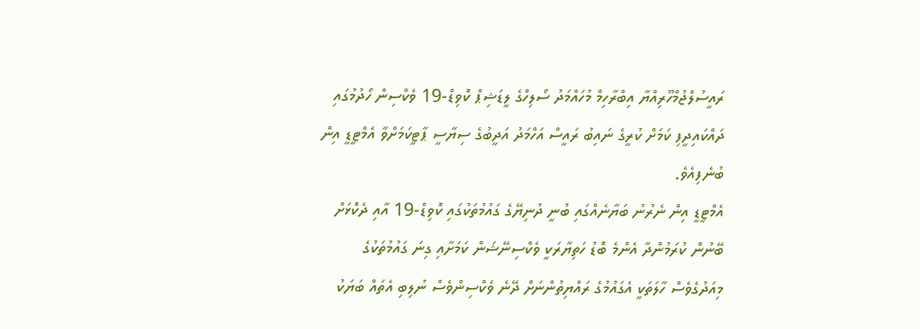ރައީސުލްޖުމްހޫރިއްޔާ އިބްރާހިމް މުހައްމަދު ސޯލިހްގެ ލީޑަޝިޕް ކޮވިޑް-19 ވެކްސިން ހޯދުމުގައި ދައްކައިދީފި ކަމަށް ކުރީގެ ނައިބު ރައީސް އަހްމަދު އަދީބުގެ ސިޔާސީ ޕާޓީކަމަށްވާ އެމްޓީޑީ އިން ބުނެފިއެވެ.
އެމްޓީޑީ އިން ނެރުނު ބަޔާނެއްގައި ބުނީ ދުނިޔޭގެ ގައުމުތަކުގައި ކޮވިޑް-19 އާއި ދެކޮޅަށް ބޭނުން ކުރަމުންދާ އެންމެ ބޮޑު ހަތިޔާރަކީ ވެކްސިނޭޝަން ކަމަށާއި ގިނަ ގައުމުތަކުގެ މިއަދުގެވެސް ހާލަތަކީ އެގައުމުގެ ރައްޔިތުންނަށް ދޭނެ ވެކްސިންވެސް ނުލިބި އެތައް ބަޔަކު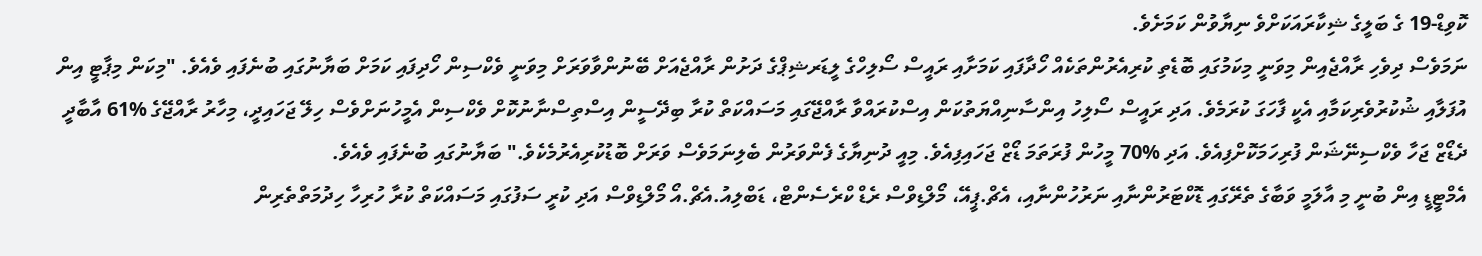ކޮވިޑް-19 ގެ ބަލީގެ ޝިކާރައަކަށްވެ ނިޔާވުން ކަމަށެވެ.
ނަމަވެސް ދިވެހި ރާއްޖެއިން މިވަނީ މިކަމުގައި ބޮޑެތި ކުރިއެރުންތަކެއް ހޯދާފައި ކަމަށާއި ރައީސް ސޯލިހްގެ ލީޑަރޝިޕްގެ ދަށުން ރާއްޖެއަށް ބޭނުންވާވަރަށް މިވަނީ ވެކްސިން ހޯދިފައި ކަމަށް ބަޔާނުގައި ބުނެފައި ވެއެވެ. "މިކަން މިޕާޓީ އިން އުފަލާއި ޝުކުރުވެރިކަމާއި އެކީ ފާހަގަ ކުރަމެވެ. އަދި ރައީސް ސޯލިހު އިންސާނިއްޔަތުކަން އިސްކުރައްވާ ރާއްޖޭގައި މަސައްކަތް ކުރާ ބިދޭސީން އިސްތިސްނާނުކޮށް ވެކްސިން އެމީހުނަށްވެސް ހިލޭ ޖަހައިދީ، މިހާރު ރާއްޖޭގެ %61 އާބާދީ ދެޑޯޒް ޖަހާ ވެކްސިނޭޝަން ފުރިހަމަކޮށްފިއެވެ. އަދި %70 މީހުން ފުރަތަމަ ޑޯޒް ޖަހައިފިއެވެ. މިއީ ދުނިޔާގެ ފެންވަރުން ބެލިނަމަވެސް ވަރަށް ބޮޑުކުރިއެރުމެކެވެ." ބަޔާނުގައި ބުނެފައި ވެއެވެ.
އެމްޓީޑީ އިން ބުނީ މި އާލަމީ ވަބާގެ ތެރޭގައި ޑޮކްޓަރުންނާއި ނަރުހުންނާއި، އެޗް.ޕީއޭ، މޯލްޑިވްސް ރެޑް ކްރެސެންޓް، ޑަބްލިއު.އެޗް.އޯ މޯލްޑިވްސް އަދި ކުރީ ސަފުގައި މަސައްކަތް ކުރާ ހުރިހާ ހިދުމަތްތެރިން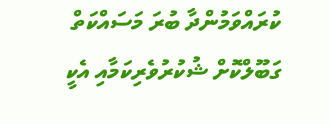ކުރައްވަމުންދާ ބުރަ މަސައްކަތް ގަބޫލްކޮށް ޝުކުރުވެރިކަމާއި އެކީ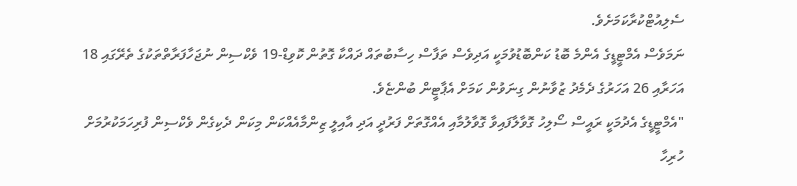ސެލިއުޓްކުރާކަމަށެވެ.
ނަމަވެސް އެމްޓީޑީގެ އެންމެ ބޮޑު ކަންބޮޑުވުމަކީ އަދިވެސް ތަފާސް ހިސާބުތައް ދައްކާ ގޮތުން ކޮވިޑް-19 ވެކްސިން ނުޖަހާފަރާތްތަކުގެ ތެރޭގައި 18 އަހަރާއި 26 އަހަރުގެ ދެމެދު ޒުވާނުން ގިނަވުން ކަމަށް އެޕާޓީން ބުންޏެވެ.
"އެމްޓީޑީގެ އެދުމަކީ ރައީސް ސޯލިހު ގޮވާލާފައިވާ ގޮވާލުމާއި އެއްގޮތަށް ފަރުދީ އަދި އާއިލީ ޒިންމާއެއްކަން މިކަން ދެކިގެން ވެކްސިން ފުރިހަމަކުރުމަށް ހުރިހާ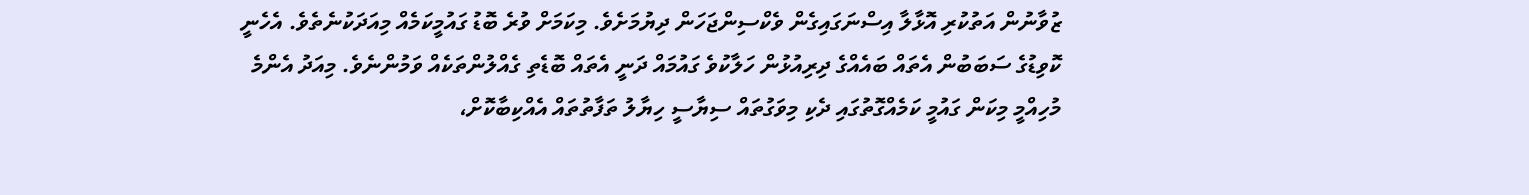ޒުވާނުން އަތުކުރި އޮޅާލާ އިސްނަގައިގެން ވެކްސިންޖަހަން ދިޔުމަށެވެ. މިކަމަށް ވުރެ ބޮޑު ގައުމީކަމެއް މިއަދަކުނެތެވެ. އެހެނީ ކޮވިޑުގެ ސަބަބުން އެތައް ބައެއްގެ ދިރިއުޅުން ހަލާކުވެ ގައުމައް ދަނީ އެތައް ބޮޑެތި ގެއްލުންތަކެއް ވަމުންނެވެ. މިއަދު އެންމެ މުހިއްމީ މިކަން ގައުމީ ކަމެއްގޮތުގައި ދެކި މިވަގުތައް ސިޔާސީ ހިޔާލު ތަފާތުތައް އެއްކިބާކޮށް،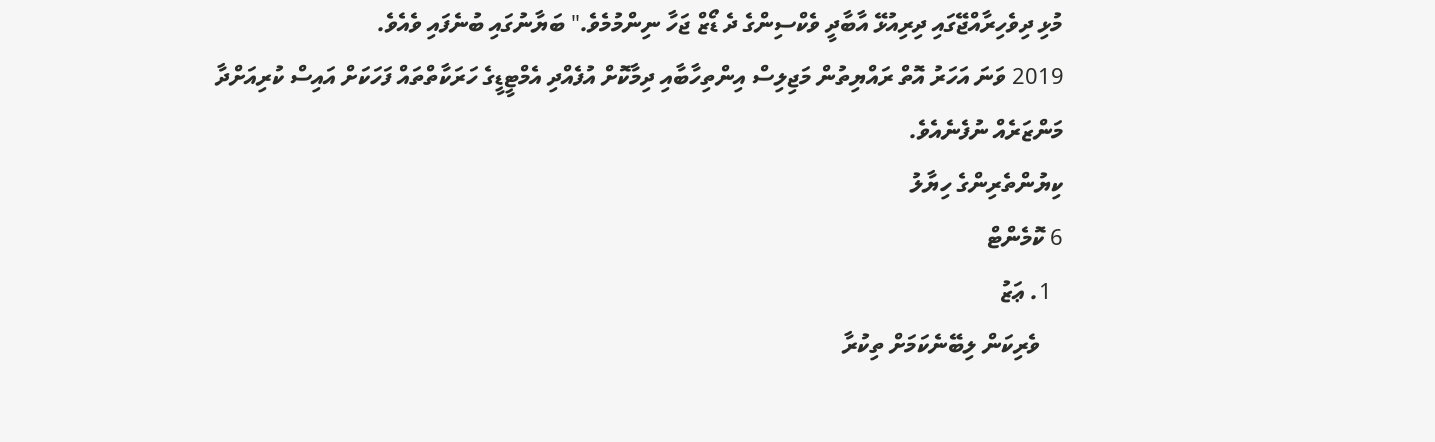މުޅި ދިވެހިރާއްޖޭގައި ދިރިއުޅޭ އާބާދީ ވެކްސިންގެ ދެ ޑޯޒް ޖަހާ ނިންމުމެވެ." ބަޔާނުގައި ބުނެފައި ވެއެވެ.
2019 ވަނަ އަހަރު އޮތް ރައްޔިތުން މަޖިލިސް އިންތިހާބާއި ދިމާކޮށް އުފެއްދި އެމްޓީޑީގެ ހަރަކާތްތައް ފަހަކަށް އައިސް ކުރިއަށްދާ މަންޒަރެއް ނުފެނެއެވެ.
ކިޔުންތެރިންގެ ހިޔާލު
6 ކޮމެންޓް
  1. ޢަޒު
    ވެރިކަން ލިބޭނެކަމަށް ތިކުރާ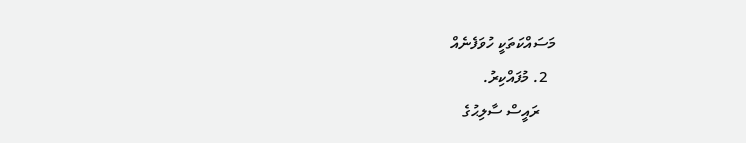މަސައްކަތަކީ ހުވަފެނެއް
  2. މުފައްކިރު.
    ރައީސް ސާލިޙުގެ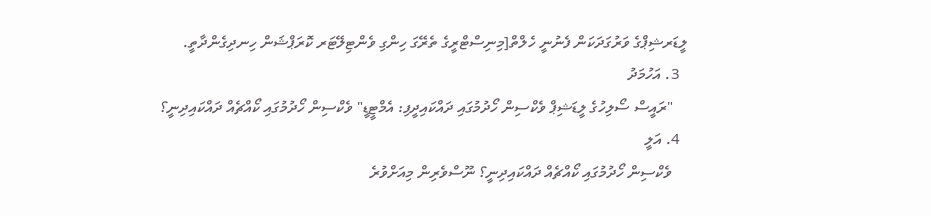ލީޑަރޝިޕްގެ ވަރުގަދަކަން ފެނުނީ ހެލްތް[މިނިސްޓްރީގެ ތެރޭގަ ހިންގި ވެންޓިލޭޓަރ ކޮރަޕްޝަން ހިނދިގެންދާތީ.
  3. އަހުމަދު
    "ރައީސް ސޯލިހުގެ ލީޑަޝިޕް ވެކްސިން ހޯދުމުގައި ދައްކައިދީފި: އެމްޓީޑީ" ވެކްސިން ހޯދުމުގައި ކޯއްޗެއް ދައްކައިދިނީ؟
  4. އަލީ
    ވެކްސިން ހޯދުމުގައި ކޯއްޗެއް ދައްކައިދިނީ؟ ނޫސްވެރިން މިއަށްވުރެ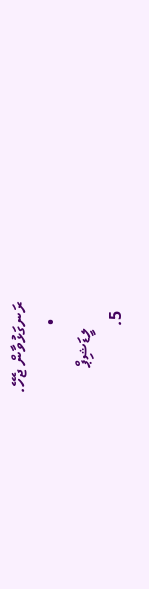ރަނގަޅުވާން ޖެހޭ.
    •
      ލީޑަޝިޕް
  5.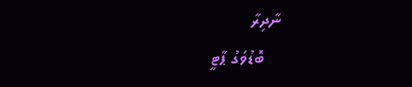ނާދިރާ
    ބޮޑުވަގު ޕާޓީ